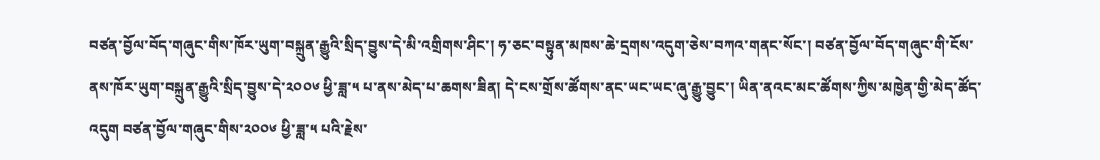བཙན་བྱོལ་བོད་གཞུང་གིས་ཁོར་ཡུག་བསྐྲུན་རྒྱུའི་སྲིད་བྱུས་དེ་མི་འགྲིགས་ཤིང་། ཧ་ཅང་བསྟུན་མཁས་ཆེ་དྲགས་འདུག་ཅེས་བཀའ་གནང་སོང་། བཙན་བྱོལ་བོད་གཞུང་གི་ངོས་ནས་ཁོར་ཡུག་བསྐྲུན་རྒྱུའི་སྲིད་བྱུས་དེ་༢༠༠༦ ཕྱི་ཟླ་༥ པ་ནས་མེད་པ་ཆགས་ཟིན། དེ་ངས་གྲོས་ཚོགས་ནང་ཡང་ཡང་ཞུ་རྒྱུ་བྱུང་། ཡིན་ནའང་མང་ཚོགས་ཀྱིས་མཁྱེན་གྱི་མེད་ཚོད་འདུག བཙན་བྱོལ་གཞུང་གིས་༢༠༠༦ ཕྱི་ཟླ་༥ པའི་རྗེས་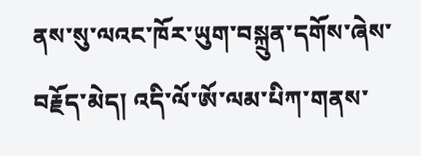ནས་སུ་ལའང་ཁོར་ཡུག་བསྐྲུན་དགོས་ཞེས་བརྗོད་མེད། འདི་ལོ་ཨོ་ལམ་པིཀ་གནས་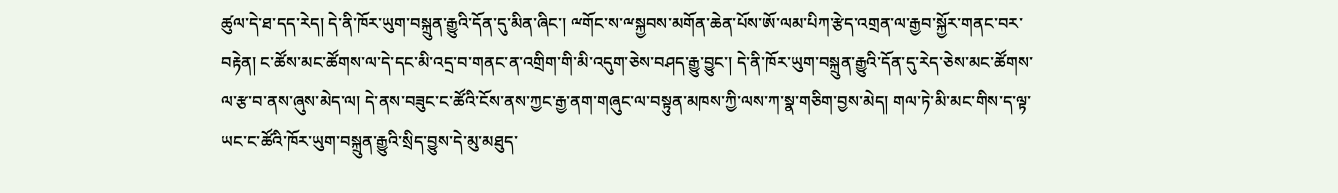ཚུལ་དེ་ཐ་དད་རེད། དེ་ནི་ཁོར་ཡུག་བསྐྲུན་རྒྱུའི་དོན་དུ་མིན་ཞིང་། ྋགོང་ས་ྋསྐྱབས་མགོན་ཆེན་པོས་ཨོ་ལམ་པིཀ་རྩེད་འགྲན་ལ་རྒྱབ་སྐྱོར་གནང་བར་བརྟེན། ང་ཚོས་མང་ཚོགས་ལ་དེ་དང་མི་འདྲ་བ་གནང་ན་འགྲིག་གི་མི་འདུག་ཅེས་བཤད་རྒྱུ་བྱུང་། དེ་ནི་ཁོར་ཡུག་བསྐྲུན་རྒྱུའི་དོན་དུ་རེད་ཅེས་མང་ཚོགས་ལ་རྩ་བ་ནས་ཞུས་མེད་ལ། དེ་ནས་བཟུང་ང་ཚོའི་ངོས་ནས་ཀྱང་རྒྱ་ནག་གཞུང་ལ་བསྟུན་མཁས་ཀྱི་ལས་ཀ་སྣ་གཅིག་བྱས་མེད། གལ་ཏེ་མི་མང་གིས་ད་ལྟ་ཡང་ང་ཚོའི་ཁོར་ཡུག་བསྐྲུན་རྒྱུའི་སྲིད་བྱུས་དེ་མུ་མཐུད་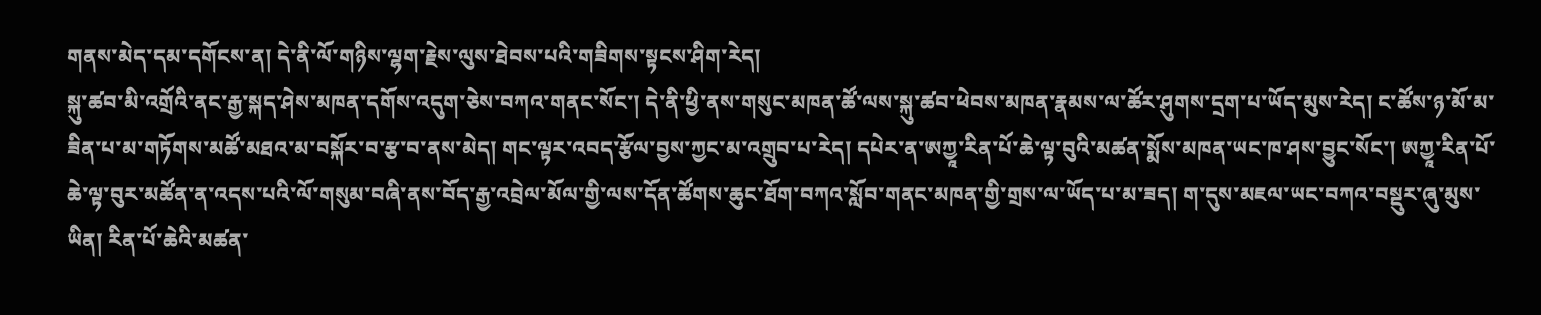གནས་མེད་དམ་དགོངས་ན། དེ་ནི་ལོ་གཉིས་ལྷག་རྗེས་ལུས་ཐེབས་པའི་གཟིགས་སྟངས་ཤིག་རེད།
སྐུ་ཚབ་མི་འགྲོའི་ནང་རྒྱ་སྐད་ཤེས་མཁན་དགོས་འདུག་ཅེས་བཀའ་གནང་སོང་། དེ་ནི་ཕྱི་ནས་གསུང་མཁན་ཚོ་ལས་སྐུ་ཚབ་ཕེབས་མཁན་རྣམས་ལ་ཚོར་ཤུགས་དྲག་པ་ཡོད་མུས་རེད། ང་ཚོས་ཉ་མོ་མ་ཟིན་པ་མ་གཏོགས་མཚོ་མཐའ་མ་བསྐོར་བ་རྩ་བ་ནས་མེད། གང་ལྟར་འབད་རྩོལ་བྱས་ཀྱང་མ་འགྲུབ་པ་རེད། དཔེར་ན་ཨཀྱཱ་རིན་པོ་ཆེ་ལྟ་བུའི་མཚན་སྨོས་མཁན་ཡང་ཁ་ཤས་བྱུང་སོང་། ཨཀྱཱ་རིན་པོ་ཆེ་ལྟ་བུར་མཚོན་ན་འདས་པའི་ལོ་གསུམ་བཞི་ནས་བོད་རྒྱ་འབྲེལ་མོལ་གྱི་ལས་དོན་ཚོགས་ཆུང་ཐོག་བཀའ་སློབ་གནང་མཁན་གྱི་གྲས་ལ་ཡོད་པ་མ་ཟད། ག་དུས་མཇལ་ཡང་བཀའ་བསྡུར་ཞུ་མུས་ཡིན། རིན་པོ་ཆེའི་མཚན་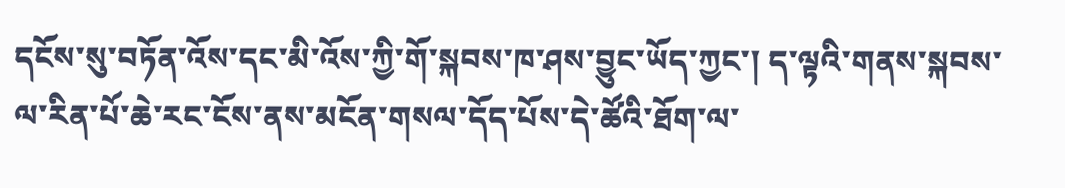དངོས་སུ་བཏོན་འོས་དང་མི་འོས་ཀྱི་གོ་སྐབས་ཁ་ཤས་བྱུང་ཡོད་ཀྱང་། ད་ལྟའི་གནས་སྐབས་ལ་རིན་པོ་ཆེ་རང་ངོས་ནས་མངོན་གསལ་དོད་པོས་དེ་ཚོའི་ཐོག་ལ་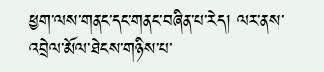ཕྱག་ལས་གནང་དང་གནང་བཞིན་པ་རེད། ལར་ནས་འབྲེལ་མོལ་ཐེངས་གཉིས་པ་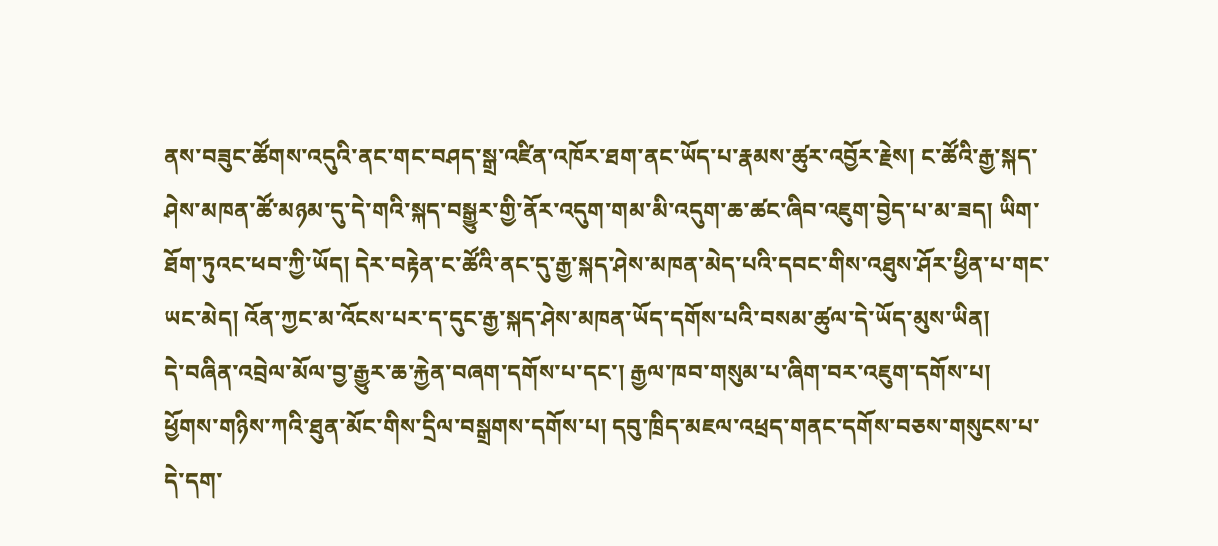ནས་བཟུང་ཚོགས་འདུའི་ནང་གང་བཤད་སྒྲ་འཛིན་འཁོར་ཐག་ནང་ཡོད་པ་རྣམས་ཚུར་འབྱོར་རྗེས། ང་ཚོའི་རྒྱ་སྐད་ཤེས་མཁན་ཚོ་མཉམ་དུ་དེ་གའི་སྐད་བསྒྱུར་གྱི་ནོར་འདུག་གམ་མི་འདུག་ཆ་ཚང་ཞིབ་འཇུག་བྱེད་པ་མ་ཟད། ཡིག་ཐོག་ཏུའང་ཕབ་ཀྱི་ཡོད། དེར་བརྟེན་ང་ཚོའི་ནང་དུ་རྒྱ་སྐད་ཤེས་མཁན་མེད་པའི་དབང་གིས་འཐུས་ཤོར་ཕྱིན་པ་གང་ཡང་མེད། འོན་ཀྱང་མ་འོངས་པར་ད་དུང་རྒྱ་སྐད་ཤེས་མཁན་ཡོད་དགོས་པའི་བསམ་ཚུལ་དེ་ཡོད་མུས་ཡིན།
དེ་བཞིན་འབྲེལ་མོལ་བྱ་རྒྱུར་ཆ་རྐྱེན་བཞག་དགོས་པ་དང་། རྒྱལ་ཁབ་གསུམ་པ་ཞིག་བར་འཇུག་དགོས་པ། ཕྱོགས་གཉིས་ཀའི་ཐུན་མོང་གིས་དྲིལ་བསྒྲགས་དགོས་པ། དབུ་ཁྲིད་མཇལ་འཕྲད་གནང་དགོས་བཅས་གསུངས་པ་དེ་དག་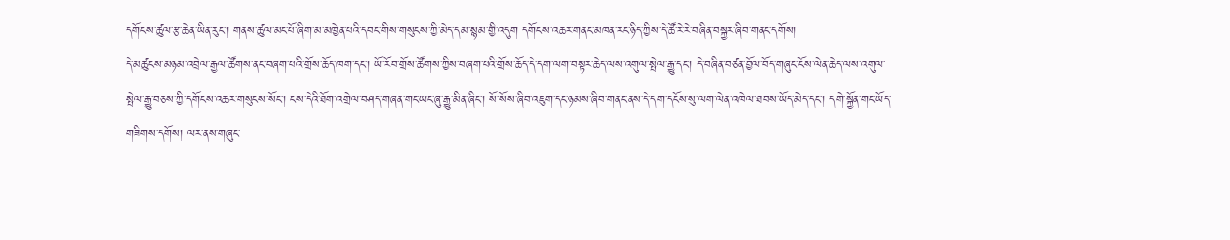དགོངས་ཚུལ་རྩ་ཆེན་ཡིན་རུང་། གནས་ཚུལ་མང་པོ་ཞིག་མ་མཁྱེན་པའི་དབང་གིས་གསུངས་ཀྱི་མེད་དམ་སྙམ་གྱི་འདུག དགོངས་འཆར་གནང་མཁན་རང་ཉིད་ཀྱིས་དེ་ཚོ་རེ་རེ་བཞིན་བསྐྱར་ཞིབ་གནང་དགོས།
དེ་མཚུངས་མཉམ་འབྲེལ་རྒྱལ་ཚོགས་ནང་བཞག་པའི་གྲོས་ཆོད་ཁག་དང་། ཡོ་རོབ་གྲོས་ཚོགས་ཀྱིས་བཞག་པའི་གྲོས་ཆོད་དེ་དག་ལག་བསྟར་ཆེད་ལས་འགུལ་སྤེལ་རྒྱུ་དང་། དེ་བཞིན་བཙན་བྱོལ་བོད་གཞུང་ངོས་ལེན་ཆེད་ལས་འགུལ་སྤེལ་རྒྱུ་བཅས་ཀྱི་དགོངས་འཆར་གསུངས་སོང་། ངས་དེའི་ཐོག་འགྲེལ་བཤད་གཞན་གང་ཡང་ཞུ་རྒྱུ་མིན་ཞིང་། སོ་སོས་ཞིབ་འཇུག་དང་ཉམས་ཞིབ་གནང་ནས་དེ་དག་དངོས་སུ་ལག་ལེན་འཁེལ་ཐབས་ཡོད་མེད་དང་། དགེ་སྐྱོན་གང་ཡོད་གཟིགས་དགོས། ལར་ནས་གཞུང་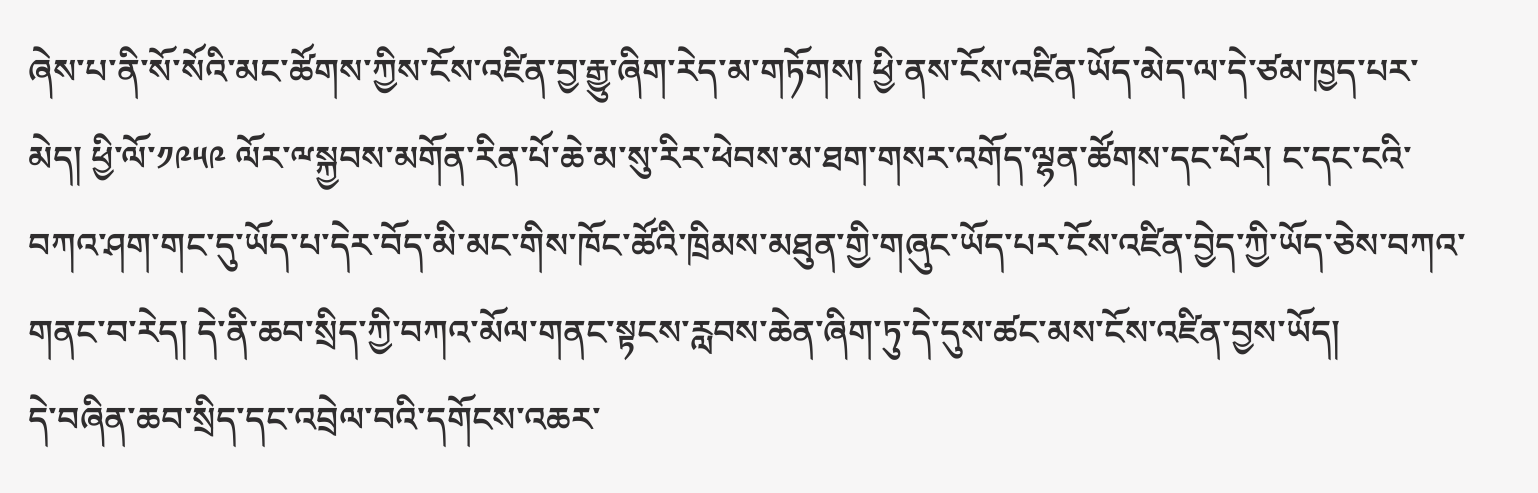ཞེས་པ་ནི་སོ་སོའི་མང་ཚོགས་ཀྱིས་ངོས་འཛིན་བྱ་རྒྱུ་ཞིག་རེད་མ་གཏོགས། ཕྱི་ནས་ངོས་འཛིན་ཡོད་མེད་ལ་དེ་ཙམ་ཁྱད་པར་མེད། ཕྱི་ལོ་༡༩༥༩ ལོར་ྋསྐྱབས་མགོན་རིན་པོ་ཆེ་མ་སུ་རིར་ཕེབས་མ་ཐག་གསར་འགོད་ལྷན་ཚོགས་དང་པོར། ང་དང་ངའི་བཀའ་ཤག་གང་དུ་ཡོད་པ་དེར་བོད་མི་མང་གིས་ཁོང་ཚོའི་ཁྲིམས་མཐུན་གྱི་གཞུང་ཡོད་པར་ངོས་འཛིན་བྱེད་ཀྱི་ཡོད་ཅེས་བཀའ་གནང་བ་རེད། དེ་ནི་ཆབ་སྲིད་ཀྱི་བཀའ་མོལ་གནང་སྟངས་རླབས་ཆེན་ཞིག་ཏུ་དེ་དུས་ཚང་མས་ངོས་འཛིན་བྱས་ཡོད།
དེ་བཞིན་ཆབ་སྲིད་དང་འབྲེལ་བའི་དགོངས་འཆར་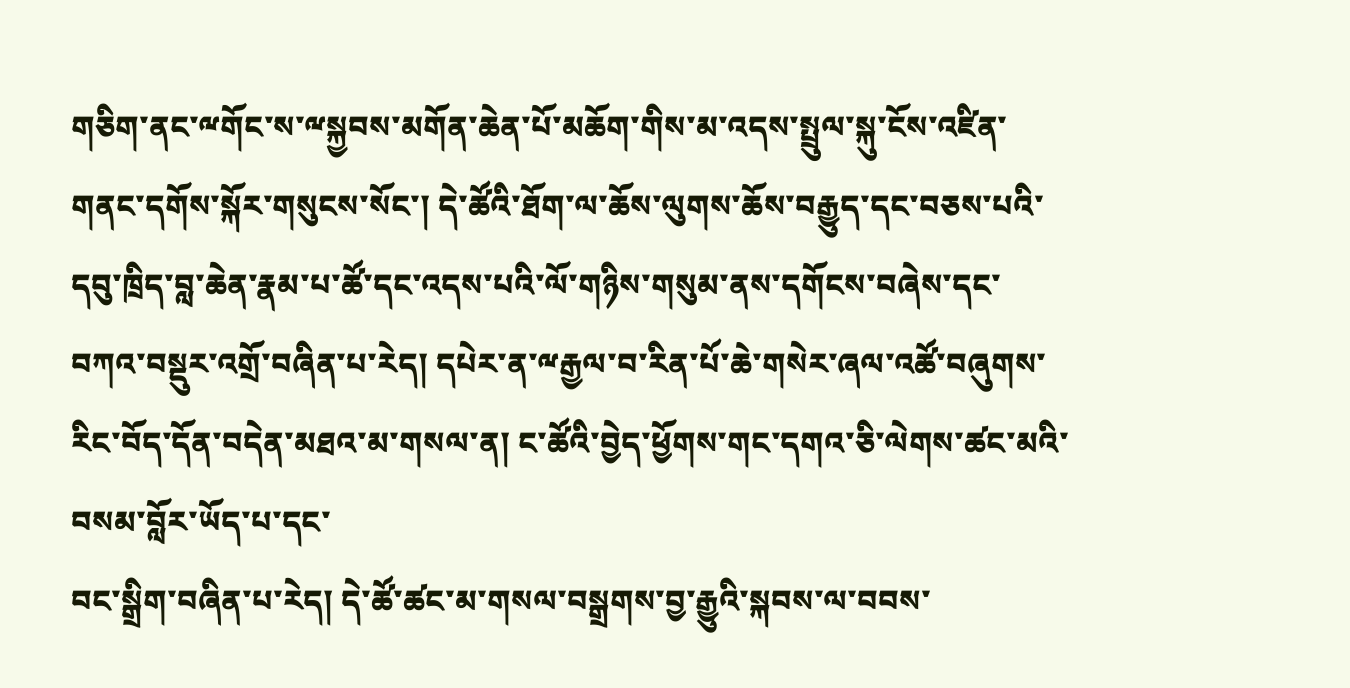གཅིག་ནང་ྋགོང་ས་ྋསྐྱབས་མགོན་ཆེན་པོ་མཆོག་གིས་མ་འདས་སྤྲུལ་སྐུ་ངོས་འཛིན་གནང་དགོས་སྐོར་གསུངས་སོང་། དེ་ཚོའི་ཐོག་ལ་ཆོས་ལུགས་ཆོས་བརྒྱུད་དང་བཅས་པའི་དབུ་ཁྲིད་བླ་ཆེན་རྣམ་པ་ཚོ་དང་འདས་པའི་ལོ་གཉིས་གསུམ་ནས་དགོངས་བཞེས་དང་བཀའ་བསྡུར་འགྲོ་བཞིན་པ་རེད། དཔེར་ན་ྋརྒྱལ་བ་རིན་པོ་ཆེ་གསེར་ཞལ་འཚོ་བཞུགས་རིང་བོད་དོན་བདེན་མཐའ་མ་གསལ་ན། ང་ཚོའི་བྱེད་ཕྱོགས་གང་དགའ་ཅི་ལེགས་ཚང་མའི་བསམ་བློར་ཡོད་པ་དང་
བང་སྒྲིག་བཞིན་པ་རེད། དེ་ཚོ་ཚང་མ་གསལ་བསྒྲགས་བྱ་རྒྱུའི་སྐབས་ལ་བབས་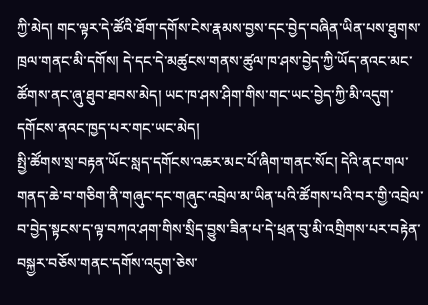ཀྱི་མེད། གང་ལྟར་དེ་ཚོའི་ཐོག་དགོས་ངེས་རྣམས་བྱས་དང་བྱེད་བཞིན་ཡིན་པས་ཐུགས་ཁྲལ་གནང་མི་དགོས། དེ་དང་དེ་མཚུངས་གནས་ཚུལ་ཁ་ཤས་བྱེད་ཀྱི་ཡོད་ནའང་མང་ཚོགས་ནང་ཞུ་ཐུབ་ཐབས་མེད། ཡང་ཁ་ཤས་ཤིག་གིས་གང་ཡང་བྱེད་ཀྱི་མི་འདུག་དགོངས་ནའང་ཁྱད་པར་གང་ཡང་མེད།
སྤྱི་ཚོགས་སྲ་བརྟན་ཡོང་སླད་དགོངས་འཆར་མང་པོ་ཞིག་གནང་སོང། དེའི་ནང་གལ་གནད་ཆེ་བ་གཅིག་ནི་གཞུང་དང་གཞུང་འབྲེལ་མ་ཡིན་པའི་ཚོགས་པའི་བར་གྱི་འབྲེལ་བ་བྱེད་སྟངས་ད་ལྟ་བཀའ་ཤག་གིས་སྲིད་བྱུས་ཟིན་པ་དེ་ཕྲན་བུ་མི་འགྲིགས་པར་བརྟེན་བསྐྱར་བཅོས་གནང་དགོས་འདུག་ཅེས་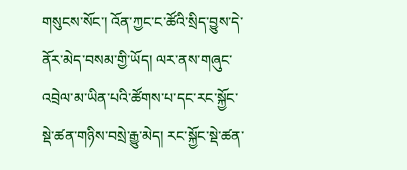གསུངས་སོང་། འོན་ཀྱང་ང་ཚོའི་སྲིད་བྱུས་དེ་ནོར་མེད་བསམ་གྱི་ཡོད། ལར་ནས་གཞུང་འབྲེལ་མ་ཡིན་པའི་ཚོགས་པ་དང་རང་སྐྱོང་སྡེ་ཚན་གཉིས་བསྲེ་རྒྱུ་མེད། རང་སྐྱོང་སྡེ་ཚན་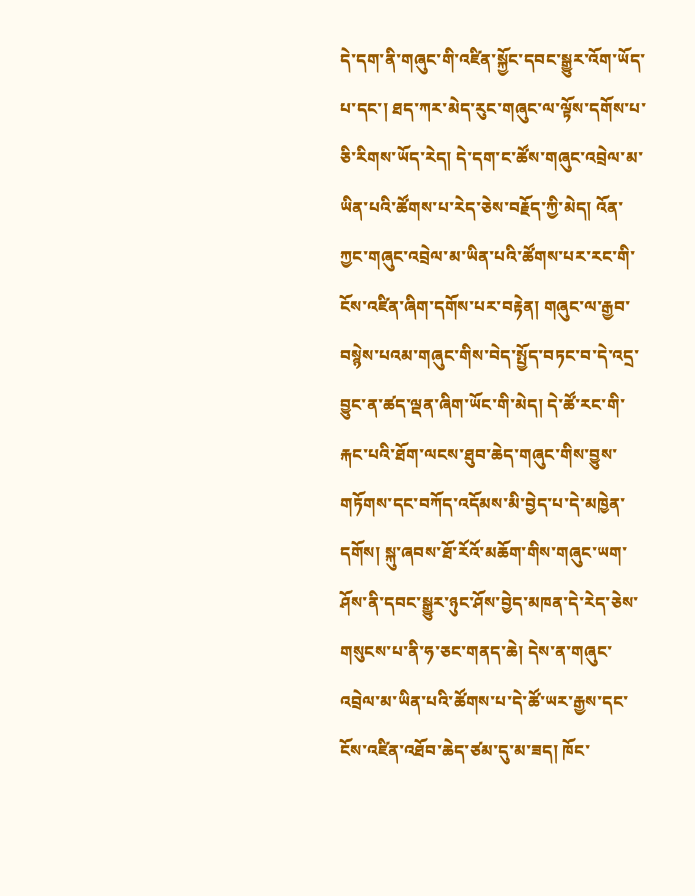དེ་དག་ནི་གཞུང་གི་འཛིན་སྐྱོང་དབང་སྒྱུར་འོག་ཡོད་པ་དང་། ཐད་ཀར་མེད་རུང་གཞུང་ལ་ལྟོས་དགོས་པ་ཅི་རིགས་ཡོད་རེད། དེ་དག་ང་ཚོས་གཞུང་འབྲེལ་མ་ཡིན་པའི་ཚོགས་པ་རེད་ཅེས་བརྗོད་ཀྱི་མེད། འོན་ཀྱང་གཞུང་འབྲེལ་མ་ཡིན་པའི་ཚོགས་པར་རང་གི་ངོས་འཛིན་ཞིག་དགོས་པར་བརྟེན། གཞུང་ལ་རྒྱབ་བསྙེས་པའམ་གཞུང་གིས་བེད་སྤྱོད་བཏང་བ་དེ་འདྲ་བྱུང་ན་ཚད་ལྡན་ཞིག་ཡོང་གི་མེད། དེ་ཚོ་རང་གི་རྐང་པའི་ཐོག་ལངས་ཐུབ་ཆེད་གཞུང་གིས་བྱུས་གཏོགས་དང་བཀོད་འདོམས་མི་བྱེད་པ་དེ་མཁྱེན་དགོས། སྐུ་ཞབས་ཐོ་རོའོ་མཆོག་གིས་གཞུང་ཡག་ཤོས་ནི་དབང་སྒྱུར་ཉུང་ཤོས་བྱེད་མཁན་དེ་རེད་ཅེས་གསུངས་པ་ནི་ཧ་ཅང་གནད་ཆེ། དེས་ན་གཞུང་འབྲེལ་མ་ཡིན་པའི་ཚོགས་པ་དེ་ཚོ་ཡར་རྒྱས་དང་ངོས་འཛིན་འཐོབ་ཆེད་ཙམ་དུ་མ་ཟད། ཁོང་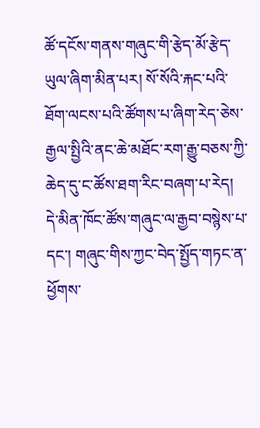ཚོ་དངོས་གནས་གཞུང་གི་རྩེད་མོ་རྩེད་ཡུལ་ཞིག་མིན་པར། སོ་སོའི་རྐང་པའི་ཐོག་ལངས་པའི་ཚོགས་པ་ཞིག་རེད་ཅེས་རྒྱལ་སྤྱིའི་ནང་ཆེ་མཐོང་རག་རྒྱུ་བཅས་ཀྱི་ཆེད་དུ་ང་ཚོས་ཐག་རིང་བཞག་པ་རེད། དེ་མིན་ཁོང་ཚོས་གཞུང་ལ་རྒྱབ་བསྙེས་པ་དང་། གཞུང་གིས་ཀྱང་བེད་སྤྱོད་གཏང་ན་ཕྱོགས་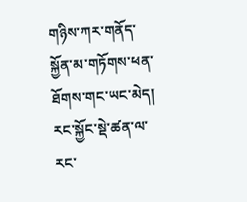གཉིས་ཀར་གནོད་སྐྱོན་མ་གཏོགས་ཕན་ཐོགས་གང་ཡང་མེད། རང་སྐྱོང་སྡེ་ཚན་ལ་རང་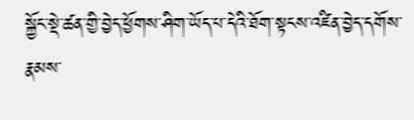སྐྱོང་སྡེ་ཚན་གྱི་བྱེད་ཕྱོགས་ཤིག་ཡོད་པ་དེའི་ཐོག་སྟངས་འཛིན་བྱེད་དགོས་རྣམས་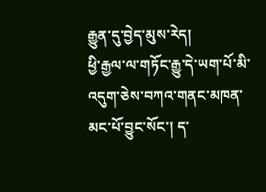རྒྱུན་དུ་བྱེད་མུས་རེད།
ཕྱི་རྒྱལ་ལ་གཏོང་རྒྱུ་དེ་ཡག་པོ་མི་འདུག་ཅེས་བཀའ་གནང་མཁན་མང་པོ་བྱུང་སོང་། ད་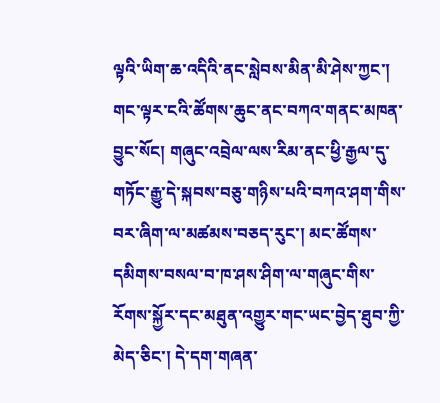ལྟའི་ཡིག་ཆ་འདིའི་ནང་སླེབས་མིན་མི་ཤེས་ཀྱང་། གང་ལྟར་ངའི་ཚོགས་ཆུང་ནང་བཀའ་གནང་མཁན་བྱུང་སོང། གཞུང་འབྲེལ་ལས་རིམ་ནང་ཕྱི་རྒྱལ་དུ་གཏོང་རྒྱུ་དེ་སྐབས་བཅུ་གཉིས་པའི་བཀའ་ཤག་གིས་བར་ཞིག་ལ་མཚམས་བཅད་རུང་། མང་ཚོགས་དམིགས་བསལ་བ་ཁ་ཤས་ཤིག་ལ་གཞུང་གིས་རོགས་སྐྱོར་དང་མཐུན་འགྱུར་གང་ཡང་བྱེད་ཐུབ་ཀྱི་མེད་ཅིང་། དེ་དག་གཞན་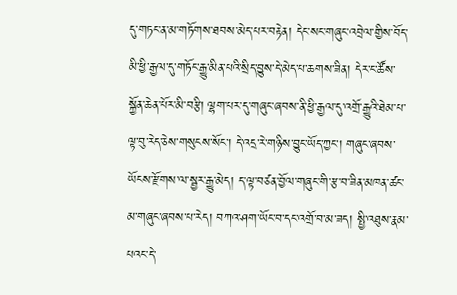དུ་གཏང་ན་མ་གཏོགས་ཐབས་མེད་པར་བརྟེན། དེང་སང་གཞུང་འབྲེལ་གྱིས་བོད་མི་ཕྱི་རྒྱལ་དུ་གཏོང་རྒྱུ་མིན་པའི་སྲིད་བྱུས་དེ་མེད་པ་ཆགས་ཟིན། དེར་ང་ཚོས་སྐྱོན་ཆེན་པོར་མི་བརྩི། ལྷག་པར་དུ་གཞུང་ཞབས་ནི་ཕྱི་རྒྱལ་དུ་འགྲོ་རྒྱུའི་ཐེམ་པ་ལྟ་བུ་རེད་ཅེས་གསུངས་སོང་། དེ་འདྲ་རེ་གཉིས་བྱུང་ཡོད་ཀྱང་། གཞུང་ཞབས་ཡོངས་རྫོགས་ལ་སྦྱར་རྒྱུ་མེད། ད་ལྟ་བཙན་བྱོལ་གཞུང་གི་རྩ་བ་ཟིན་མཁན་ཚང་མ་གཞུང་ཞབས་པ་རེད། བཀའ་ཤག་ཡོང་བ་དང་འགྲོ་བ་མ་ཟད། སྤྱི་འཐུས་རྣམ་པའང་དེ་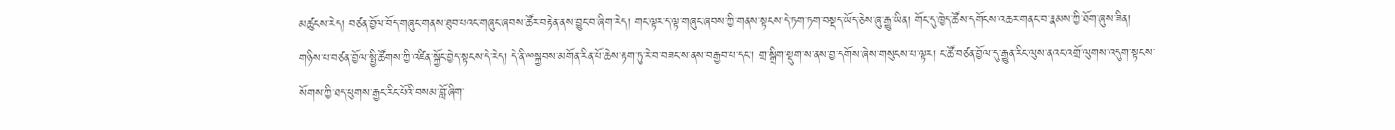མཚུངས་རེད། བཙན་བྱོལ་བོད་གཞུང་གནས་ཐུབ་པའང་གཞུང་ཞབས་ཚོར་བརྟེན་ནས་བྱུང་བ་ཞིག་རེད། གང་ལྟར་ད་ལྟ་གཞུང་ཞབས་ཀྱི་གནས་སྟངས་དེ་ཏག་ཏག་བསྡད་ཡོད་ཅེས་ཞུ་རྒྱུ་ཡིན། གོང་དུ་ཁྱེད་ཚོས་དགོངས་འཆར་གནང་བ་རྣམས་ཀྱི་ཐོག་ཞུས་ཟིན།
གཉིས་པ་བཙན་བྱོལ་སྤྱི་ཚོགས་ཀྱི་འཛིན་སྐྱོང་བྱེད་སྟངས་དེ་རེད། དེ་ནི་ྋསྐྱབས་མགོན་རིན་པོ་ཆེས་རྟག་ཏུ་རེ་བ་བཟང་ས་ནས་བརྒྱབ་པ་དང་། གྲ་སྒྲིག་སྡུག་ས་ནས་བྱ་དགོས་ཞེས་གསུངས་པ་ལྟར། ང་ཚོ་བཙན་བྱོལ་དུ་རྒྱུན་རིང་ལུས་ནའང་འགྲོ་ལུགས་འདུག་སྟངས་སོགས་ཀྱི་ཐད་ཕུགས་རྒྱང་རིང་པོའི་བསམ་བློ་ཞིག་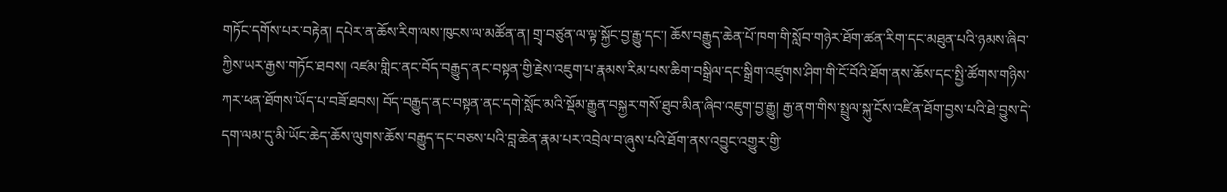གཏོང་དགོས་པར་བརྟེན། དཔེར་ན་ཆོས་རིག་ལས་ཁུངས་ལ་མཚོན་ན། གྲྭ་བཙུན་ལ་ལྟ་སྐྱོང་བྱ་རྒྱུ་དང་། ཆོས་བརྒྱུད་ཆེན་པོ་ཁག་གི་སློབ་གཉེར་ཐོག་ཚན་རིག་དང་མཐུན་པའི་ཉམས་ཞིབ་ཀྱིས་ཡར་རྒྱས་གཏོང་ཐབས། འཛམ་གླིང་ནང་བོད་བརྒྱུད་ནང་བསྟན་གྱི་རྗེས་འཇུག་པ་རྣམས་རིམ་པས་ཆིག་བསྒྲིལ་དང་སྒྲིག་འཛུགས་ཤིག་གི་ངོ་བོའི་ཐོག་ནས་ཆོས་དང་སྤྱི་ཚོགས་གཉིས་ཀར་ཕན་ཐོགས་ཡོད་པ་བཟོ་ཐབས། བོད་བརྒྱུད་ནང་བསྟན་ནང་དགེ་སློང་མའི་སྡོམ་རྒྱུན་བསྐྱར་གསོ་ཐུབ་མིན་ཞིབ་འཇུག་བྱ་རྒྱུ། རྒྱ་ནག་གིས་སྤྲུལ་སྐུ་ངོས་འཛིན་ཐོག་བྱས་པའི་ཐེ་བྱུས་དེ་དག་ལམ་དུ་མི་ཡོང་ཆེད་ཆོས་ལུགས་ཆོས་བརྒྱུད་དང་བཅས་པའི་བླ་ཆེན་རྣམ་པར་འབྲེལ་བ་ཞུས་པའི་ཐོག་ནས་འབྱུང་འགྱུར་གྱི་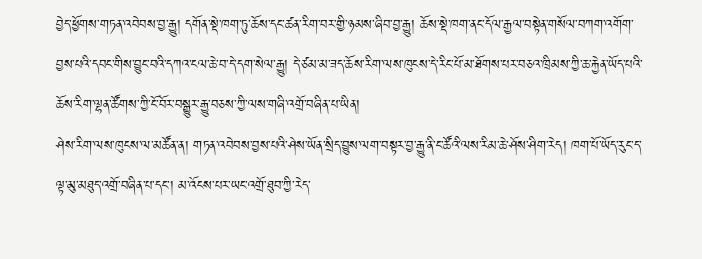བྱེད་ཕྱོགས་གཏན་འབེབས་བྱ་རྒྱུ། དགོན་སྡེ་ཁག་ཏུ་ཆོས་དང་ཚན་རིག་བར་གྱི་ཉམས་ཞིབ་བྱ་རྒྱུ། ཆོས་སྡེ་ཁག་ནང་དོལ་རྒྱལ་བསྟེན་གསོལ་བཀག་འགོག་བྱས་པའི་དབང་གིས་བྱུང་བའི་དཀའ་ངལ་ཆེ་བ་དེ་དག་སེལ་རྒྱུ། དེ་ཙམ་མ་ཟད་ཆོས་རིག་ལས་ཁུངས་དེ་རིང་པོ་མ་ཐོགས་པར་བཅའ་ཁྲིམས་ཀྱི་ཆ་རྐྱེན་ཡོད་པའི་ཆོས་རིག་ལྷན་ཚོགས་ཀྱི་ངོ་བོར་བསྒྱུར་རྒྱུ་བཅས་ཀྱི་ལས་གཞི་འགྲོ་བཞིན་པ་ཡིན།
ཤེས་རིག་ལས་ཁུངས་ལ་མཚོན་ན། གཏན་འབེབས་བྱས་པའི་ཤེས་ཡོན་སྲིད་བྱུས་ལག་བསྟར་བྱ་རྒྱུ་ནི་ང་ཚོའི་ལས་རིམ་ཆེ་ཤོས་ཤིག་རེད། ཁག་པོ་ཡོད་རུང་ད་ལྟ་མུ་མཐུད་འགྲོ་བཞིན་པ་དང་། མ་འོངས་པར་ཡང་འགྲོ་ཐུབ་ཀྱི་རེད་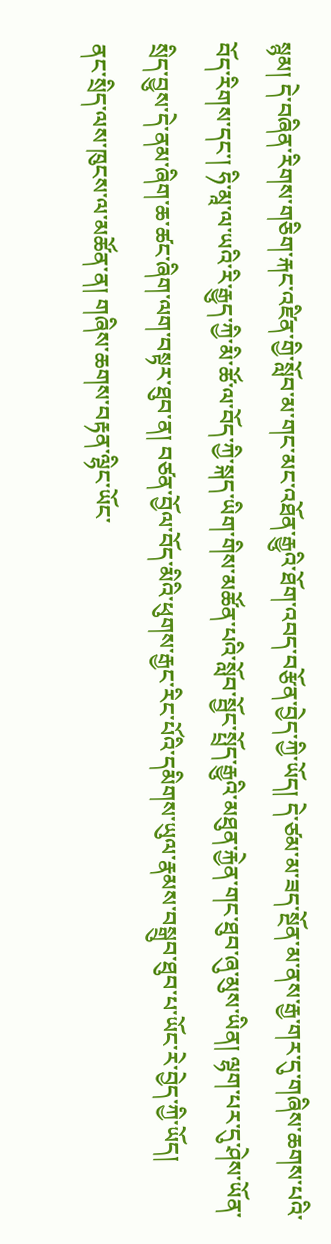སྙམ། དེ་བཞིན་རིགས་གཅིག་རྐང་འཛིན་གྱི་སློབ་མ་གང་མང་འཐོན་རྒྱུའི་ཐོག་འབད་བརྩོན་བྱེད་ཀྱི་ཡོད། དེ་ཙམ་མ་ཟད་སྔོན་མ་ནས་རྒྱ་གར་དུ་གཞིས་ཆགས་པའི་བོད་རིགས་དང་། ཧི་མཱ་ལ་ཡའི་རི་རྒྱུད་ཀྱི་མི་ཚོ་ལ་བོད་ཀྱི་སྐད་ཡིག་གིས་མཚོན་པའི་སློབ་སྦྱོང་སྤྲོད་རྒྱུའི་མཐུན་རྐྱེན་གང་ཐུབ་ཞུ་མུས་ཡིན། ལྷག་པར་དུ་ཤེས་ཡོན་སྲིད་བྱུས་དེ་ནམ་ཞིག་ཆ་ཚང་ཞིག་ལག་བསྟར་ཐུབ་ན། བཙན་བྱོལ་བོད་མིའི་ཕུགས་རྒྱང་རིང་པོའི་དམིགས་ཡུལ་རྣམས་བསྒྲུབ་ཐུབ་པ་ཡོང་རེ་བྱེད་ཀྱི་ཡོད།
ནང་སྲིད་ལས་ཁུངས་ལ་མཚོན་ན། གཞིས་ཆགས་བརྟན་ལྷིང་ཡོང་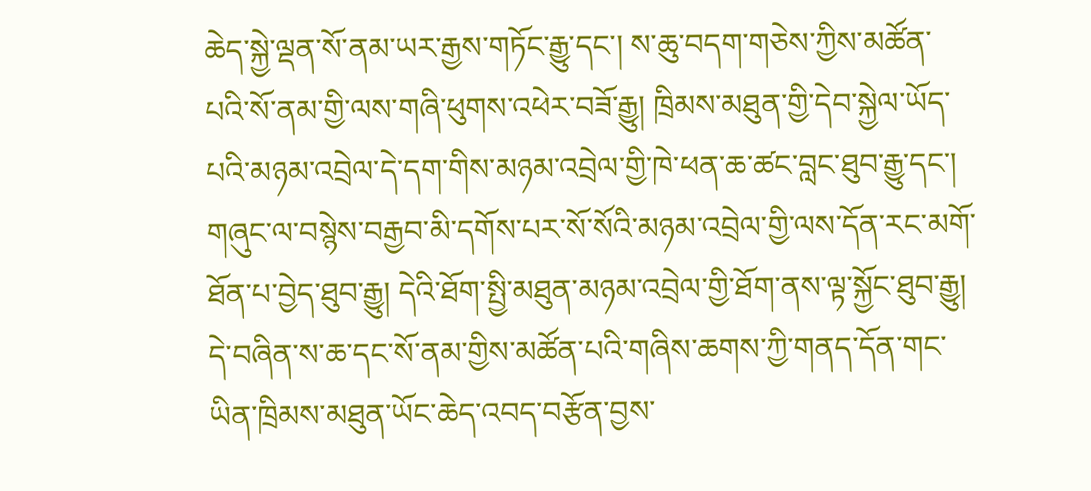ཆེད་སྐྱེ་ལྡན་སོ་ནམ་ཡར་རྒྱས་གཏོང་རྒྱུ་དང་། ས་ཆུ་བདག་གཅེས་ཀྱིས་མཚོན་པའི་སོ་ནམ་གྱི་ལས་གཞི་ཕུགས་འཕེར་བཟོ་རྒྱུ། ཁྲིམས་མཐུན་གྱི་དེབ་སྐྱེལ་ཡོད་པའི་མཉམ་འབྲེལ་དེ་དག་གིས་མཉམ་འབྲེལ་གྱི་ཁེ་ཕན་ཆ་ཚང་བླང་ཐུབ་རྒྱུ་དང་། གཞུང་ལ་བསྙེས་བརྒྱབ་མི་དགོས་པར་སོ་སོའི་མཉམ་འབྲེལ་གྱི་ལས་དོན་རང་མགོ་ཐོན་པ་བྱེད་ཐུབ་རྒྱུ། དེའི་ཐོག་སྤྱི་མཐུན་མཉམ་འབྲེལ་གྱི་ཐོག་ནས་ལྟ་སྐྱོང་ཐུབ་རྒྱུ། དེ་བཞིན་ས་ཆ་དང་སོ་ནམ་གྱིས་མཚོན་པའི་གཞིས་ཆགས་ཀྱི་གནད་དོན་གང་ཡིན་ཁྲིམས་མཐུན་ཡོང་ཆེད་འབད་བརྩོན་བྱས་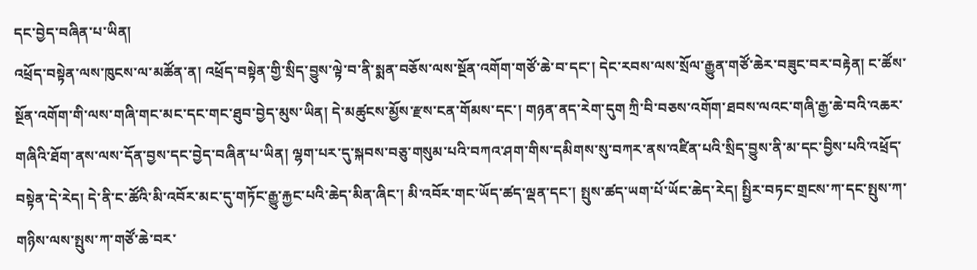དང་བྱེད་བཞིན་པ་ཡིན།
འཕྲོད་བསྟེན་ལས་ཁུངས་ལ་མཚོན་ན། འཕྲོད་བསྟེན་གྱི་སྲིད་བྱུས་ལྟེ་བ་ནི་སྨན་བཅོས་ལས་སྔོན་འགོག་གཙོ་ཆེ་བ་དང་། དེང་རབས་ལས་སྲོལ་རྒྱུན་གཙོ་ཆེར་བཟུང་བར་བརྟེན། ང་ཚོས་སྔོན་འགོག་གི་ལས་གཞི་གང་མང་དང་གང་ཐུབ་བྱེད་མུས་ཡིན། དེ་མཚུངས་མྱོས་རྫས་ངན་གོམས་དང་། གཉན་ནད་རེག་དུག ཀྲི་བི་བཅས་འགོག་ཐབས་ལའང་གཞི་རྒྱ་ཆེ་བའི་འཆར་གཞིའི་ཐོག་ནས་ལས་དོན་བྱས་དང་བྱེད་བཞིན་པ་ཡིན། ལྷག་པར་དུ་སྐབས་བཅུ་གསུམ་པའི་བཀའ་ཤག་གིས་དམིགས་སུ་བཀར་ནས་འཛིན་པའི་སྲིད་བྱུས་ནི་མ་དང་བྱིས་པའི་འཕྲོད་བསྟེན་དེ་རེད། དེ་ནི་ང་ཚོའི་མི་འབོར་མང་དུ་གཏོང་རྒྱུ་རྐྱང་པའི་ཆེད་མིན་ཞིང་། མི་འབོར་གང་ཡོད་ཚད་ལྡན་དང་། སྤུས་ཚད་ཡག་པོ་ཡོང་ཆེད་རེད། སྤྱིར་བཏང་གྲངས་ཀ་དང་སྤུས་ཀ་གཉིས་ལས་སྤུས་ཀ་གཙོ་ཆེ་བར་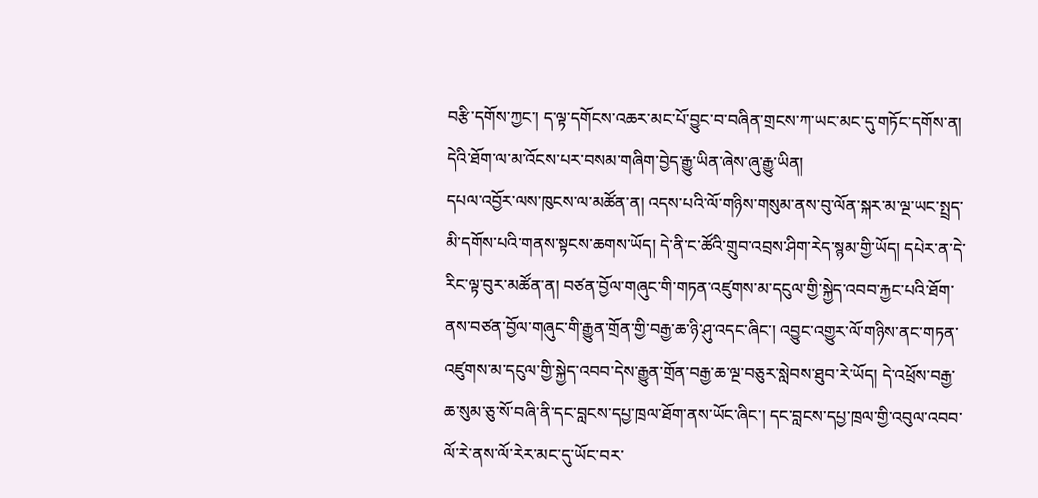བརྩི་དགོས་ཀྱང་། ད་ལྟ་དགོངས་འཆར་མང་པོ་བྱུང་བ་བཞིན་གྲངས་ཀ་ཡང་མང་དུ་གཏོང་དགོས་ན། དེའི་ཐོག་ལ་མ་འོངས་པར་བསམ་གཞིག་བྱེད་རྒྱུ་ཡིན་ཞེས་ཞུ་རྒྱུ་ཡིན།
དཔལ་འབྱོར་ལས་ཁུངས་ལ་མཚོན་ན། འདས་པའི་ལོ་གཉིས་གསུམ་ནས་བུ་ལོན་སྐར་མ་ལྔ་ཡང་སྤྲད་མི་དགོས་པའི་གནས་སྟངས་ཆགས་ཡོད། དེ་ནི་ང་ཚོའི་གྲུབ་འབྲས་ཤིག་རེད་སྙམ་གྱི་ཡོད། དཔེར་ན་དེ་རིང་ལྟ་བུར་མཚོན་ན། བཙན་བྱོལ་གཞུང་གི་གཏན་འཛུགས་མ་དངུལ་གྱི་སྐྱེད་འབབ་རྐྱང་པའི་ཐོག་ནས་བཙན་བྱོལ་གཞུང་གི་རྒྱུན་གྲོན་གྱི་བརྒྱ་ཆ་ཉི་ཤུ་འདང་ཞིང་། འབྱུང་འགྱུར་ལོ་གཉིས་ནང་གཏན་འཛུགས་མ་དངུལ་གྱི་སྐྱེད་འབབ་དེས་རྒྱུན་གྲོན་བརྒྱ་ཆ་ལྔ་བཅུར་སླེབས་ཐུབ་རེ་ཡོད། དེ་འཕྲོས་བརྒྱ་ཆ་སུམ་ཅུ་སོ་བཞི་ནི་དང་བླངས་དཔྱ་ཁྲལ་ཐོག་ནས་ཡོང་ཞིང་། དང་བླངས་དཔྱ་ཁྲལ་གྱི་འབུལ་འབབ་ལོ་རེ་ནས་ལོ་རེར་མང་དུ་ཡོང་བར་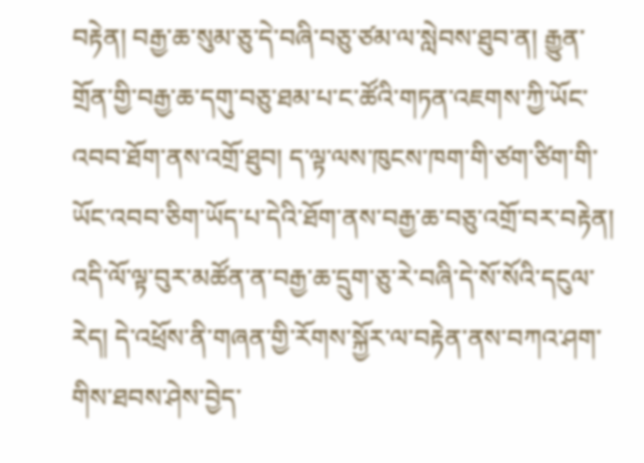བརྟེན། བརྒྱ་ཆ་སུམ་ཅུ་དེ་བཞི་བཅུ་ཙམ་ལ་སླེབས་ཐུབ་ན། རྒྱུན་གྲོན་གྱི་བརྒྱ་ཆ་དགུ་བཅུ་ཐམ་པ་ང་ཚོའི་གཏན་འཇགས་ཀྱི་ཡོང་འབབ་ཐོག་ནས་འགྲོ་ཐུབ། ད་ལྟ་ལས་ཁུངས་ཁག་གི་ཙག་ཙིག་གི་ཡོང་འབབ་ཅིག་ཡོད་པ་དེའི་ཐོག་ནས་བརྒྱ་ཆ་བཅུ་འགྲོ་བར་བརྟེན། འདི་ལོ་ལྟ་བུར་མཚོན་ན་བརྒྱ་ཆ་དྲུག་ཅུ་རེ་བཞི་དེ་སོ་སོའི་དངུལ་རེད། དེ་འཕྲོས་ནི་གཞན་གྱི་རོགས་སྐྱོར་ལ་བརྟེན་ནས་བཀའ་ཤག་གིས་ཐབས་ཤེས་བྱེད་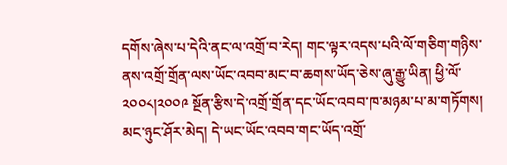དགོས་ཞེས་པ་དེའི་ནང་ལ་འགྲོ་བ་རེད། གང་ལྟར་འདས་པའི་ལོ་གཅིག་གཉིས་ནས་འགྲོ་གྲོན་ལས་ཡོང་འབབ་མང་བ་ཆགས་ཡོད་ཅེས་ཞུ་རྒྱུ་ཡིན། ཕྱི་ལོ་༢༠༠༨།༢༠༠༩ སྔོན་རྩིས་དེ་འགྲོ་གྲོན་དང་ཡོང་འབབ་ཁ་མཉམ་པ་མ་གཏོགས། མང་ཉུང་ཤོར་མེད། དེ་ཡང་ཡོང་འབབ་གང་ཡོད་འགྲོ་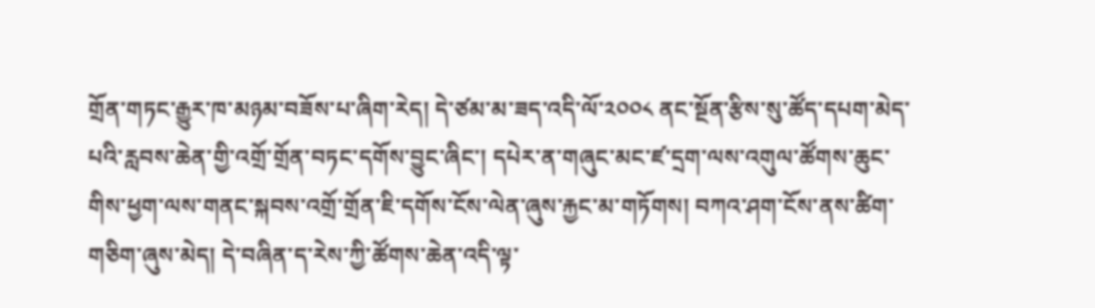གྲོན་གཏང་རྒྱུར་ཁ་མཉམ་བཟོས་པ་ཞིག་རེད། དེ་ཙམ་མ་ཟད་འདི་ལོ་༢༠༠༨ ནང་སྔོན་རྩིས་སུ་ཚོད་དཔག་མེད་པའི་རླབས་ཆེན་གྱི་འགྲོ་གྲོན་བཏང་དགོས་བྱུང་ཞིང་། དཔེར་ན་གཞུང་མང་ཛ་དྲག་ལས་འགུལ་ཚོགས་ཆུང་གིས་ཕྱག་ལས་གནང་སྐབས་འགྲོ་གྲོན་ཇི་དགོས་ངོས་ལེན་ཞུས་རྐྱང་མ་གཏོགས། བཀའ་ཤག་ངོས་ནས་ཚིག་གཅིག་ཞུས་མེད། དེ་བཞིན་ད་རེས་ཀྱི་ཚོགས་ཆེན་འདི་ལྟ་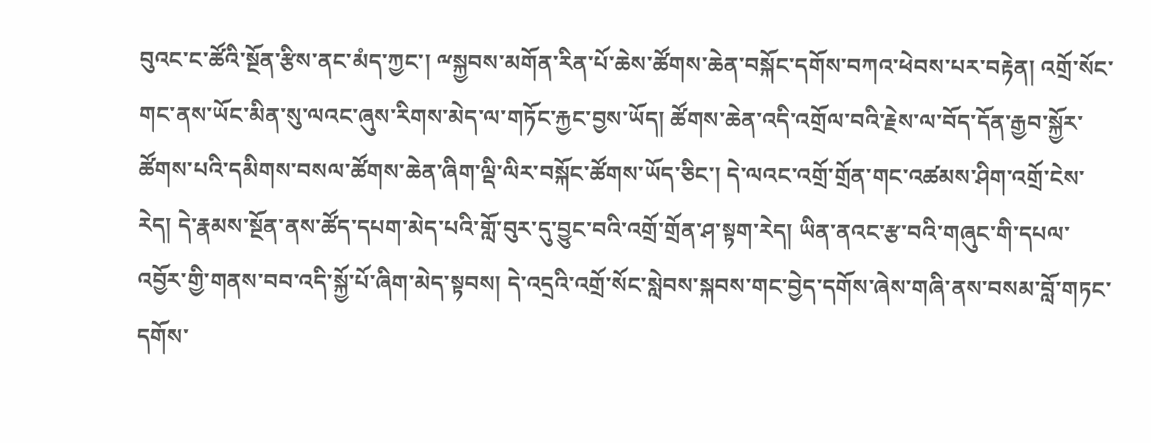བུའང་ང་ཚོའི་སྔོན་རྩིས་ནང་མཾད་ཀྱང་། ྋསྐྱབས་མགོན་རིན་པོ་ཆེས་ཚོགས་ཆེན་བསྐོང་དགོས་བཀའ་ཕེབས་པར་བརྟེན། འགྲོ་སོང་གང་ནས་ཡོང་མིན་སུ་ལའང་ཞུས་རིགས་མེད་ལ་གཏོང་རྐྱང་བྱས་ཡོད། ཚོགས་ཆེན་འདི་འགྲོལ་བའི་རྗེས་ལ་བོད་དོན་རྒྱབ་སྐྱོར་ཚོགས་པའི་དམིགས་བསལ་ཚོགས་ཆེན་ཞིག་ལྡི་ལིར་བསྐོང་ཚོགས་ཡོད་ཅིང་། དེ་ལའང་འགྲོ་གྲོན་གང་འཚམས་ཤིག་འགྲོ་ངེས་རེད། དེ་རྣམས་སྔོན་ནས་ཚོད་དཔག་མེད་པའི་གློ་བུར་དུ་བྱུང་བའི་འགྲོ་གྲོན་ཤ་སྟག་རེད། ཡིན་ནའང་རྩ་བའི་གཞུང་གི་དཔལ་འབྱོར་གྱི་གནས་བབ་འདི་སྐྱོ་པོ་ཞིག་མེད་སྟབས། དེ་འདྲའི་འགྲོ་སོང་སླེབས་སྐབས་གང་བྱེད་དགོས་ཞེས་གཞི་ནས་བསམ་བློ་གཏང་དགོས་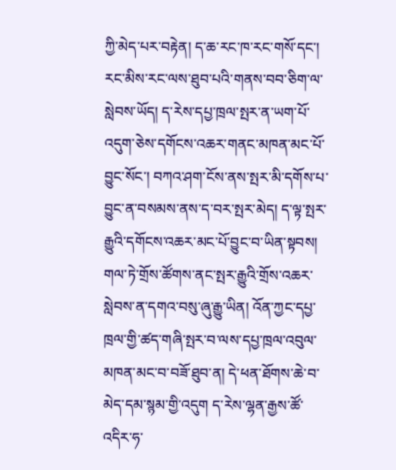ཀྱི་མེད་པར་བརྟེན། ད་ཆ་རང་ཁ་རང་གསོ་དང་། རང་མིས་རང་ལས་ཐུབ་པའི་གནས་བབ་ཅིག་ལ་སླེབས་ཡོད། ད་རེས་དཔྱ་ཁྲལ་སྤར་ན་ཡག་པོ་འདུག་ཅེས་དགོངས་འཆར་གནང་མཁན་མང་པོ་བྱུང་སོང་། བཀའ་ཤག་ངོས་ནས་སྤར་མི་དགོས་པ་བྱུང་ན་བསམས་ནས་ད་བར་སྤར་མེད། ད་ལྟ་སྤར་རྒྱུའི་དགོངས་འཆར་མང་པོ་བྱུང་བ་ཡིན་སྟབས། གལ་ཏེ་གྲོས་ཚོགས་ནང་སྤར་རྒྱུའི་གྲོས་འཆར་སླེབས་ན་དགའ་བསུ་ཞུ་རྒྱུ་ཡིན། འོན་ཀྱང་དཔྱ་ཁྲལ་གྱི་ཚད་གཞི་སྤར་བ་ལས་དཔྱ་ཁྲལ་འབུལ་མཁན་མང་བ་བཟོ་ཐུབ་ན། དེ་ཕན་ཐོགས་ཆེ་བ་མེད་དམ་སྙམ་གྱི་འདུག ད་རེས་ལྷན་རྒྱས་ཚོ་འདིར་ཧ་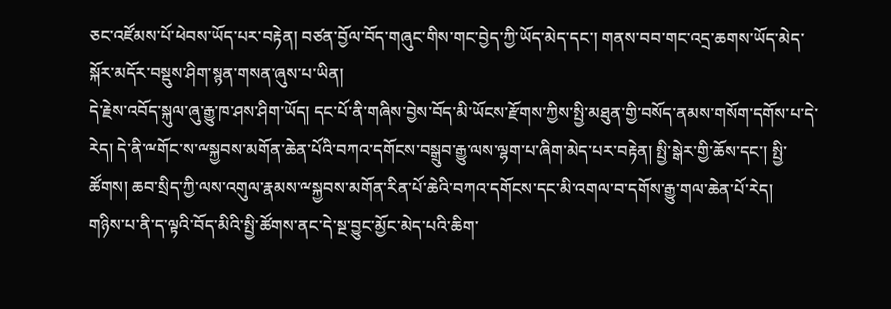ཅང་འཛོམས་པོ་ཕེབས་ཡོད་པར་བརྟེན། བཙན་བྱོལ་བོད་གཞུང་གིས་གང་བྱེད་ཀྱི་ཡོད་མེད་དང་། གནས་བབ་གང་འདྲ་ཆགས་ཡོད་མེད་སྐོར་མདོར་བསྡུས་ཤིག་སྙན་གསན་ཞུས་པ་ཡིན།
དེ་རྗེས་འབོད་སྐུལ་ཞུ་རྒྱུ་ཁ་ཤས་ཤིག་ཡོད། དང་པོ་ནི་གཞིས་བྱེས་བོད་མི་ཡོངས་རྫོགས་ཀྱིས་སྤྱི་མཐུན་གྱི་བསོད་ནམས་གསོག་དགོས་པ་དེ་རེད། དེ་ནི་ྋགོང་ས་ྋསྐྱབས་མགོན་ཆེན་པོའི་བཀའ་དགོངས་བསྒྲུབ་རྒྱུ་ལས་ལྷག་པ་ཞིག་མེད་པར་བརྟེན། སྤྱི་སྒེར་གྱི་ཆོས་དང་། སྤྱི་ཚོགས། ཆབ་སྲིད་ཀྱི་ལས་འགུལ་རྣམས་ྋསྐྱབས་མགོན་རིན་པོ་ཆེའི་བཀའ་དགོངས་དང་མི་འགལ་བ་དགོས་རྒྱུ་གལ་ཆེན་པོ་རེད།
གཉིས་པ་ནི་ད་ལྟའི་བོད་མིའི་སྤྱི་ཚོགས་ནང་དེ་སྔ་བྱུང་མྱོང་མེད་པའི་ཆིག་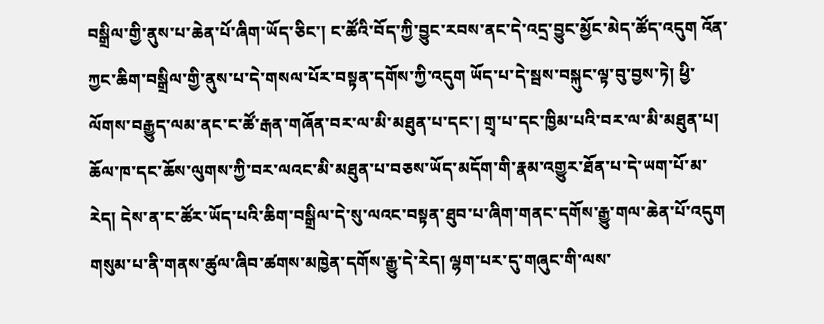བསྒྲིལ་གྱི་ནུས་པ་ཆེན་པོ་ཞིག་ཡོད་ཅིང་། ང་ཚོའི་བོད་ཀྱི་བྱུང་རབས་ནང་དེ་འདྲ་བྱུང་མྱོང་མེད་ཚོད་འདུག འོན་ཀྱང་ཆིག་བསྒྲིལ་གྱི་ནུས་པ་དེ་གསལ་པོར་བསྟན་དགོས་ཀྱི་འདུག ཡོད་པ་དེ་སྦས་བསྐུང་ལྟ་བུ་བྱས་ཏེ། ཕྱི་ལོགས་བརྒྱུད་ལམ་ནང་ང་ཚོ་རྒན་གཞོན་བར་ལ་མི་མཐུན་པ་དང་། གྲྭ་པ་དང་ཁྱིམ་པའི་བར་ལ་མི་མཐུན་པ། ཆོལ་ཁ་དང་ཆོས་ལུགས་ཀྱི་བར་ལའང་མི་མཐུན་པ་བཅས་ཡོད་མདོག་གི་རྣམ་འགྱུར་ཐོན་པ་དེ་ཡག་པོ་མ་རེད། དེས་ན་ང་ཚོར་ཡོད་པའི་ཆིག་བསྒྲིལ་དེ་སུ་ལའང་བསྟན་ཐུབ་པ་ཞིག་གནང་དགོས་རྒྱུ་གལ་ཆེན་པོ་འདུག
གསུམ་པ་ནི་གནས་ཚུལ་ཞིབ་ཚགས་མཁྱེན་དགོས་རྒྱུ་དེ་རེད། ལྷག་པར་དུ་གཞུང་གི་ལས་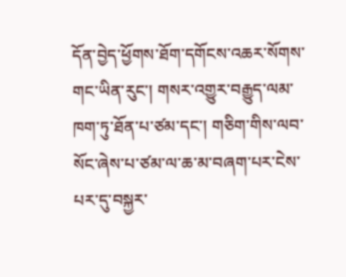དོན་བྱེད་ཕྱོགས་ཐོག་དགོངས་འཆར་སོགས་གང་ཡིན་རུང་། གསར་འགྱུར་བརྒྱུད་ལམ་ཁག་ཏུ་ཐོན་པ་ཙམ་དང་། གཅིག་གིས་ལབ་སོང་ཞེས་པ་ཙམ་ལ་ཆ་མ་བཞག་པར་ངེས་པར་དུ་བསྐྱར་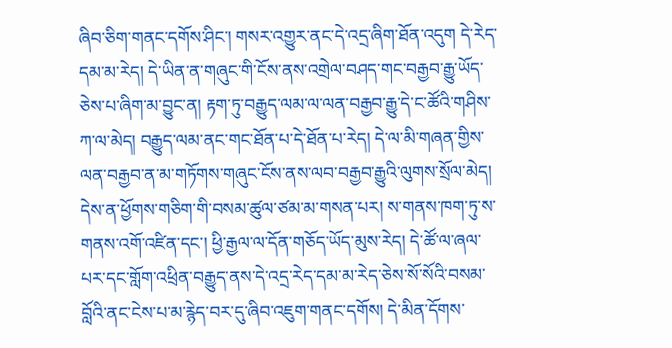ཞིབ་ཅིག་གནང་དགོས་ཤིང་། གསར་འགྱུར་ནང་དེ་འདྲ་ཞིག་ཐོན་འདུག དེ་རེད་དམ་མ་རེད། དེ་ཡིན་ན་གཞུང་གི་ངོས་ནས་འགྲེལ་བཤད་གང་བརྒྱབ་རྒྱུ་ཡོད་ཅེས་པ་ཞིག་མ་བྱུང་ན། རྟག་ཏུ་བརྒྱུད་ལམ་ལ་ལན་བརྒྱབ་རྒྱུ་དེ་ང་ཚོའི་གཤིས་ཀ་ལ་མེད། བརྒྱུད་ལམ་ནང་གང་ཐོན་པ་དེ་ཐོན་པ་རེད། དེ་ལ་མི་གཞན་གྱིས་ལན་བརྒྱབ་ན་མ་གཏོགས་གཞུང་ངོས་ནས་ལབ་བརྒྱབ་རྒྱུའི་ལུགས་སྲོལ་མེད། དེས་ན་ཕྱོགས་གཅིག་གི་བསམ་ཚུལ་ཙམ་མ་གསན་པར། ས་གནས་ཁག་ཏུ་ས་གནས་འགོ་འཛིན་དང་། ཕྱི་རྒྱལ་ལ་དོན་གཅོད་ཡོད་མུས་རེད། དེ་ཚོ་ལ་ཞལ་པར་དང་གློག་འཕྲིན་བརྒྱུད་ནས་དེ་འདྲ་རེད་དམ་མ་རེད་ཅེས་སོ་སོའི་བསམ་བློའི་ནང་ངེས་པ་མ་རྙེད་བར་དུ་ཞིབ་འཇུག་གནང་དགོས། དེ་མིན་དོགས་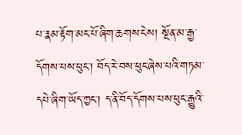པ་རྣམ་རྟོག་མང་པོ་ཞིག་ཆགས་ངེས། སྔོན་མ་རྒྱ་དོགས་པས་ཕུང་། བོད་རེ་བས་ཕུང་ཞེས་པའི་གཏམ་དཔེ་ཞིག་ཡོད་ཀྱང་། ད་ནི་བོད་དོགས་པས་ཕུང་རྒྱུའི་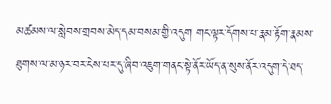མཚམས་ལ་སླེབས་གྲབས་མེད་དམ་བསམ་གྱི་འདུག གང་ལྟར་དོགས་པ་རྣམ་རྟོག་རྣམས་ཐུགས་ལ་མ་ཉར་བར་ངེས་པར་དུ་ཞིབ་འཇུག་གནང་སྟེ་ནོར་ཡོད་ན་སུས་ནོར་འདུག་དེ་ཐད་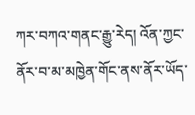ཀར་བཀའ་གནང་རྒྱུ་རེད། འོན་ཀྱང་ནོར་བ་མ་མཁྱེན་གོང་ནས་ནོར་ཡོད་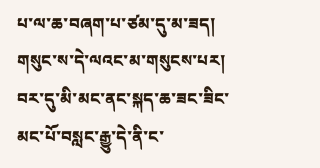པ་ལ་ཆ་བཞག་པ་ཙམ་དུ་མ་ཟད། གསུང་ས་དེ་ལའང་མ་གསུངས་པར། བར་དུ་མི་མང་ནང་སྐད་ཆ་ཟང་ཟིང་མང་པོ་བསླང་རྒྱུ་དེ་ནི་ང་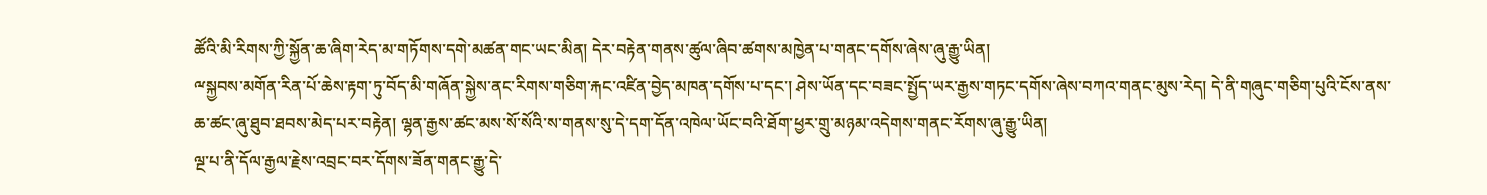ཚོའི་མི་རིགས་ཀྱི་སྐྱོན་ཆ་ཞིག་རེད་མ་གཏོགས་དགེ་མཚན་གང་ཡང་མིན། དེར་བརྟེན་གནས་ཚུལ་ཞིབ་ཚགས་མཁྱེན་པ་གནང་དགོས་ཞེས་ཞུ་རྒྱུ་ཡིན།
ྋསྐྱབས་མགོན་རིན་པོ་ཆེས་རྟག་ཏུ་བོད་མི་གཞོན་སྐྱེས་ནང་རིགས་གཅིག་རྐང་འཛིན་བྱེད་མཁན་དགོས་པ་དང་། ཤེས་ཡོན་དང་བཟང་སྤྱོད་ཡར་རྒྱས་གཏང་དགོས་ཞེས་བཀའ་གནང་མུས་རེད། དེ་ནི་གཞུང་གཅིག་པུའི་ངོས་ནས་ཆ་ཚང་ཞུ་ཐུབ་ཐབས་མེད་པར་བརྟེན། ལྷན་རྒྱས་ཚང་མས་སོ་སོའི་ས་གནས་སུ་དེ་དག་དོན་འཁེལ་ཡོང་བའི་ཐོག་ཕྱར་གྲུ་མཉམ་འདེགས་གནང་རོགས་ཞུ་རྒྱུ་ཡིན།
ལྔ་པ་ནི་དོལ་རྒྱལ་རྗེས་འབྲང་བར་དོགས་ཟོན་གནང་རྒྱུ་དེ་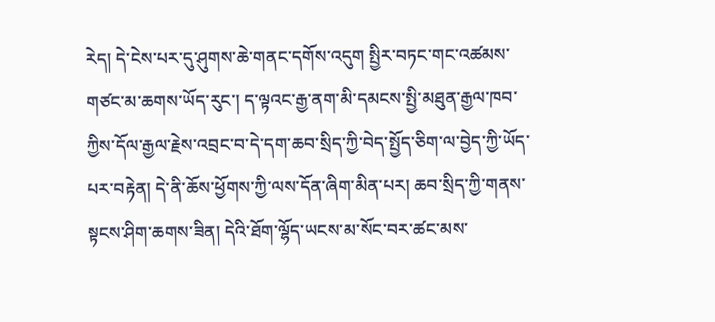རེད། དེ་ངེས་པར་དུ་ཤུགས་ཆེ་གནང་དགོས་འདུག སྤྱིར་བཏང་གང་འཚམས་གཙང་མ་ཆགས་ཡོད་རུང་། ད་ལྟའང་རྒྱ་ནག་མི་དམངས་སྤྱི་མཐུན་རྒྱལ་ཁབ་ཀྱིས་དོལ་རྒྱལ་རྗེས་འབྲང་བ་དེ་དག་ཆབ་སྲིད་ཀྱི་བེད་སྤྱོད་ཅིག་ལ་བྱེད་ཀྱི་ཡོད་པར་བརྟེན། དེ་ནི་ཆོས་ཕྱོགས་ཀྱི་ལས་དོན་ཞིག་མིན་པར། ཆབ་སྲིད་ཀྱི་གནས་སྟངས་ཤིག་ཆགས་ཟིན། དེའི་ཐོག་ལྷོད་ཡངས་མ་སོང་བར་ཚང་མས་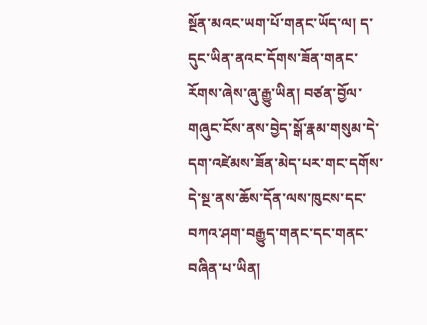སྔོན་མའང་ཡག་པོ་གནང་ཡོད་ལ། ད་དུང་ཡིན་ནའང་དོགས་ཟོན་གནང་རོགས་ཞེས་ཞུ་རྒྱུ་ཡིན། བཙན་བྱོལ་གཞུང་ངོས་ནས་བྱེད་སྒོ་རྣམ་གསུམ་དེ་དག་འཛེམས་ཟོན་མེད་པར་གང་དགོས་དེ་སྔ་ནས་ཆོས་དོན་ལས་ཁུངས་དང་བཀའ་ཤག་བརྒྱུད་གནང་དང་གནང་བཞིན་པ་ཡིན།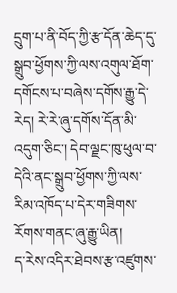དྲུག་པ་ནི་བོད་ཀྱི་རྩ་དོན་ཆེད་དུ་སྒྲུབ་ཕྱོགས་ཀྱི་ལས་འགུལ་ཐོག་དགོངས་པ་བཞེས་དགོས་རྒྱུ་དེ་རེད། རེ་རེ་ཞུ་དགོས་དོན་མི་འདུག་ཅིང་། དེབ་ལྗང་ཁུ་ཕུལ་བ་དེའི་ནང་སྒྲུབ་ཕྱོགས་ཀྱི་ལས་རིམ་འཁོད་པ་དེར་གཟིགས་རོགས་གནང་ཞུ་རྒྱུ་ཡིན།
ད་རེས་འདིར་ཐེབས་རྩ་འཛུགས་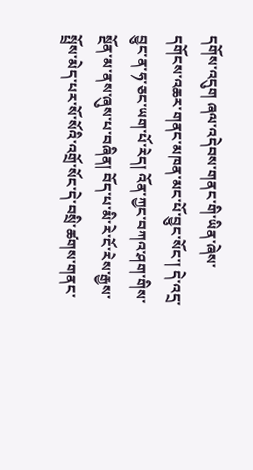དགོས་འདུག ཞལ་འདེབས་གནང་གི་ཡིན་ཞེས་དགོངས་འཆར་གནང་མཁན་མང་པོ་བྱུང་སོང་། དེ་འདྲ་བྱུང་ན་ཧ་ཅང་ཡག་པོ་རེད། འོན་ཀྱང་བཀའ་ཤག་གིས་སྔོན་མ་ནས་ཞུས་པ་བཞིན། བོད་པ་མི་རེ་ངོ་རེས་རྒྱས་སྤྲོས་མེད་པར་སོ་སོའི་འགྲོ་སོང་དེ་བསྲི་ཚགས་གནང་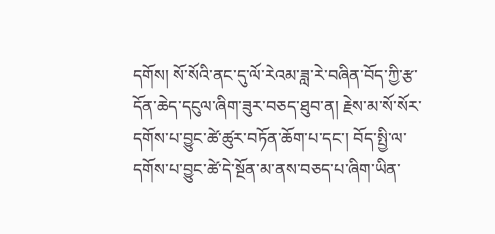དགོས། སོ་སོའི་ནང་དུ་ལོ་རེའམ་ཟླ་རེ་བཞིན་བོད་ཀྱི་རྩ་དོན་ཆེད་དངུལ་ཞིག་ཟུར་བཅད་ཐུབ་ན། རྗེས་མ་སོ་སོར་དགོས་པ་བྱུང་ཚེ་ཚུར་བཏོན་ཆོག་པ་དང་། བོད་སྤྱི་ལ་དགོས་པ་བྱུང་ཚེ་དེ་སྔོན་མ་ནས་བཅད་པ་ཞིག་ཡིན་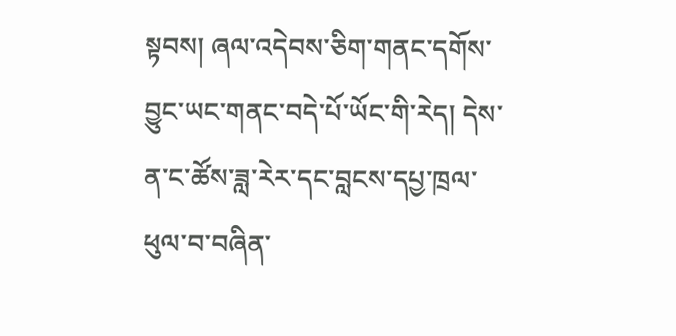སྟབས། ཞལ་འདེབས་ཅིག་གནང་དགོས་བྱུང་ཡང་གནང་བདེ་པོ་ཡོང་གི་རེད། དེས་ན་ང་ཚོས་ཟླ་རེར་དང་བླངས་དཔྱ་ཁྲལ་ཕུལ་བ་བཞིན་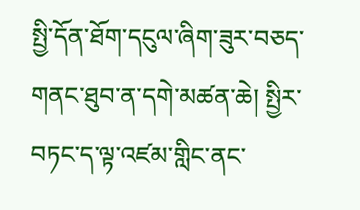སྤྱི་དོན་ཐོག་དངུལ་ཞིག་ཟུར་བཅད་གནང་ཐུབ་ན་དགེ་མཚན་ཆེ། སྤྱིར་བཏང་ད་ལྟ་འཛམ་གླིང་ནང་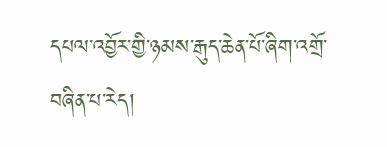དཔལ་འབྱོར་གྱི་ཉམས་རྒུད་ཆེན་པོ་ཞིག་འགྲོ་བཞིན་པ་རེད།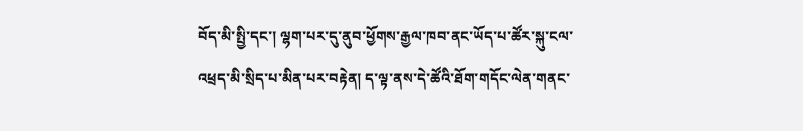བོད་མི་སྤྱི་དང་། ལྷག་པར་དུ་ནུབ་ཕྱོགས་རྒྱལ་ཁབ་ནང་ཡོད་པ་ཚོར་སྐུ་ངལ་འཕྲད་མི་སྲིད་པ་མིན་པར་བརྟེན། ད་ལྟ་ནས་དེ་ཚོའི་ཐོག་གདོང་ལེན་གནང་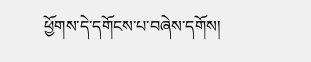ཕྱོགས་དེ་དགོངས་པ་བཞེས་དགོས།